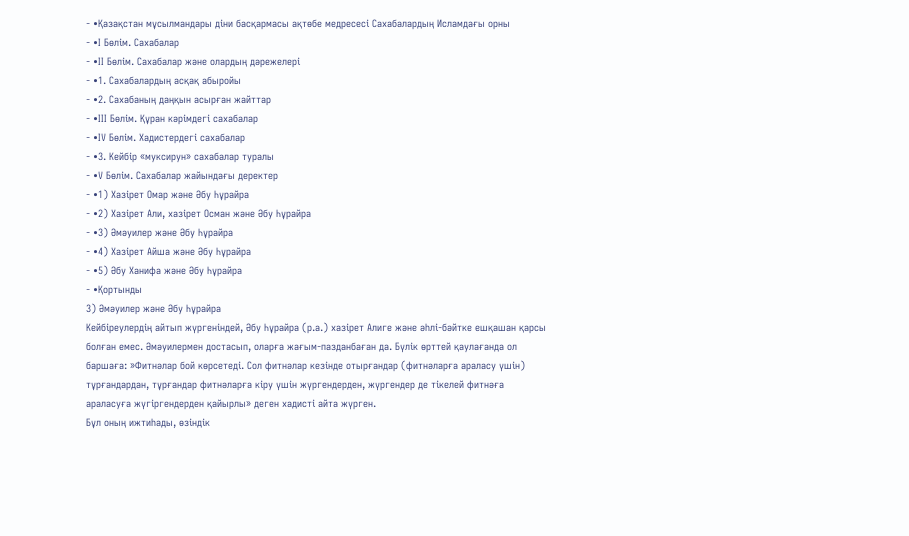- •Қазақстан мұсылмандары діни басқармасы ақтөбе медресесі Сахабалардың Исламдағы орны
- •I Бөлім. Сахабалар
- •II Бөлім. Сахабалар және олардың дәрежелері
- •1. Сахабалардың асқақ абыройы
- •2. Сахабаның даңқын асырған жайттар
- •III Бөлім. Құран кәрімдегі сахабалар
- •IV Бөлім. Хадистердегі сахабалар
- •3. Кейбір «муксирун» сахабалар туралы
- •V Бөлім. Сахабалар жайындағы деректер
- •1) Хазірет Омар және Әбу Һұрайра
- •2) Хазірет Али, хазірет Осман және Әбу Һұрайра
- •3) Әмәуилер және Әбу Һұрайра
- •4) Хазірет Айша және Әбу Һұрайра
- •5) Әбу Ханифа және Әбу Һұрайра
- •Қортынды
3) Әмәуилер және Әбу Һұрайра
Кейбіреулердің айтып жүргеніндей, Әбу Һұрайра (р.а.) хазірет Алиге және әһлі-бәйтке ешқашан қарсы болған емес. Әмәуилермен достасып, оларға жағым-пазданбаған да. Бүлік өрттей қаулағанда ол баршаға: »Фитнәлар бой көрсетеді. Сол фитнәлар кезінде отырғандар (фитнәларға араласу үшін) тұрғандардан, тұрғандар фитнәларға кіру үшін жүргендерден, жүргендер де тікелей фитнәға араласуға жүгіргендерден қайырлы» деген хадисті айта жүрген.
Бұл оның ижтиһады, өзіндік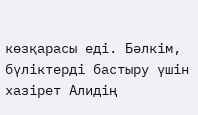көзқарасы еді. Бәлкім, бүліктерді бастыру үшін хазірет Алидің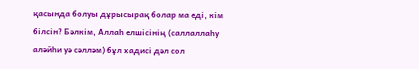қасында болуы дұрысырақ болар ма еді, кім білсін? Бәлкім, Аллаһ елшісінің (саллаллаһу аләйһи уә сәлләм) бұл хадисі дәл сол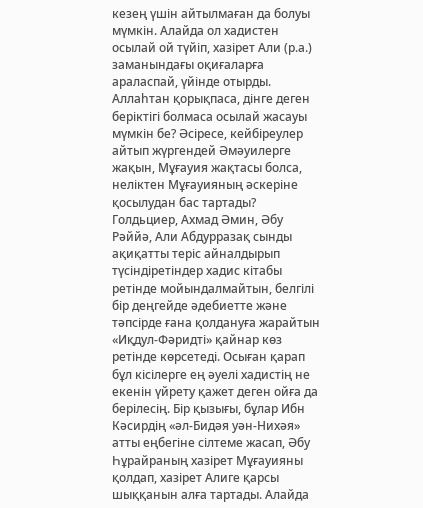кезең үшін айтылмаған да болуы мүмкін. Алайда ол хадистен осылай ой түйіп, хазірет Али (р.а.) заманындағы оқиғаларға араласпай, үйінде отырды. Аллаһтан қорықпаса, дінге деген беріктігі болмаса осылай жасауы мүмкін бе? Әсіресе, кейбіреулер айтып жүргендей Әмәуилерге жақын, Мұғауия жақтасы болса, неліктен Мұғауияның әскеріне қосылудан бас тартады? Голдьциер, Ахмад Әмин, Әбу Рәййә, Али Абдурразақ сынды ақиқатты теріс айналдырып түсіндіретіндер хадис кітабы ретінде мойындалмайтын, белгілі бір деңгейде әдебиетте және тәпсірде ғана қолдануға жарайтын «Иқдул-Фәридті» қайнар көз ретінде көрсетеді. Осыған қарап бұл кісілерге ең әуелі хадистің не екенін үйрету қажет деген ойға да берілесің. Бір қызығы, бұлар Ибн Кәсирдің «әл-Бидәя уән-Нихәя» атты еңбегіне сілтеме жасап, Әбу Һұрайраның хазірет Мұғауияны қолдап, хазірет Алиге қарсы шыққанын алға тартады. Алайда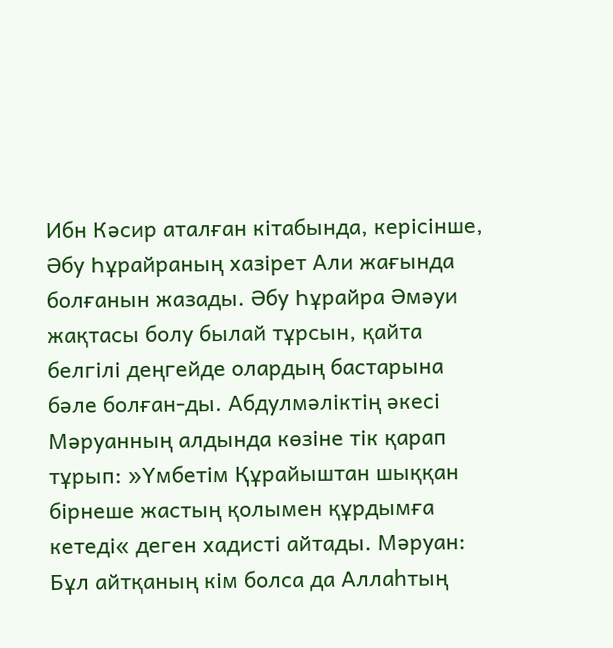Ибн Кәсир аталған кітабында, керісінше, Әбу Һұрайраның хазірет Али жағында болғанын жазады. Әбу Һұрайра Әмәуи жақтасы болу былай тұрсын, қайта белгілі деңгейде олардың бастарына бәле болған-ды. Абдулмәліктің әкесі Мәруанның алдында көзіне тік қарап тұрып: »Үмбетім Құрайыштан шыққан бірнеше жастың қолымен құрдымға кетеді« деген хадисті айтады. Мәруан: Бұл айтқаның кім болса да Аллаһтың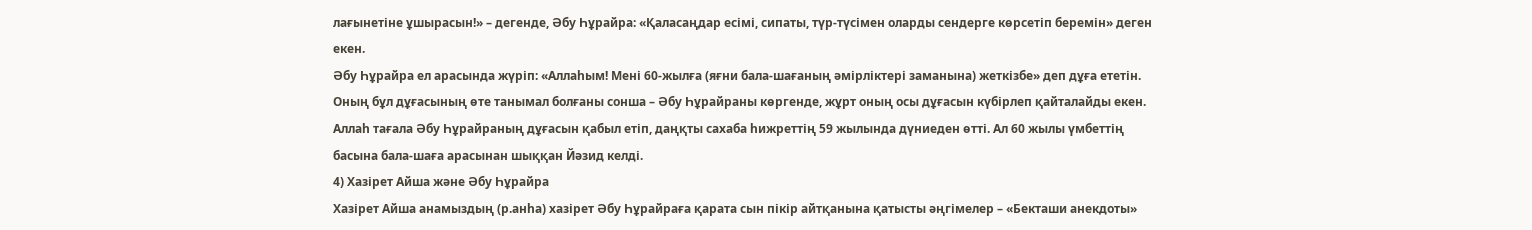лағынетіне ұшырасын!» – дегенде, Әбу Һұрайра: «Қаласаңдар есімі, сипаты, түр-түсімен оларды сендерге көрсетіп беремін» деген екен.
Әбу Һұрайра ел арасында жүріп: «Аллаһым! Мені 60-жылға (яғни бала-шағаның әмірліктері заманына) жеткізбе» деп дұға ететін. Оның бұл дұғасының өте танымал болғаны сонша – Әбу Һұрайраны көргенде, жұрт оның осы дұғасын күбірлеп қайталайды екен. Аллаһ тағала Әбу Һұрайраның дұғасын қабыл етіп, даңқты сахаба һижреттің 59 жылында дүниеден өтті. Ал 60 жылы үмбеттің басына бала-шаға арасынан шыққан Йәзид келді.
4) Хазірет Айша және Әбу Һұрайра
Хазірет Айша анамыздың (р.анһа) хазірет Әбу Һұрайраға қарата сын пікір айтқанына қатысты әңгімелер – «Бекташи анекдоты»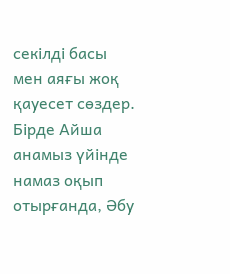секілді басы мен аяғы жоқ қауесет сөздер. Бірде Айша анамыз үйінде намаз оқып отырғанда, Әбу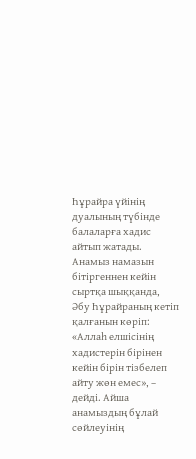Һұрайра үйінің дуалының түбінде балаларға хадис айтып жатады. Анамыз намазын бітіргеннен кейін сыртқа шыққанда, Әбу Һұрайраның кетіп қалғанын көріп: «Аллаһ елшісінің хадистерін бірінен кейін бірін тізбелеп айту жөн емес», – дейді. Айша анамыздың бұлай сөйлеуінің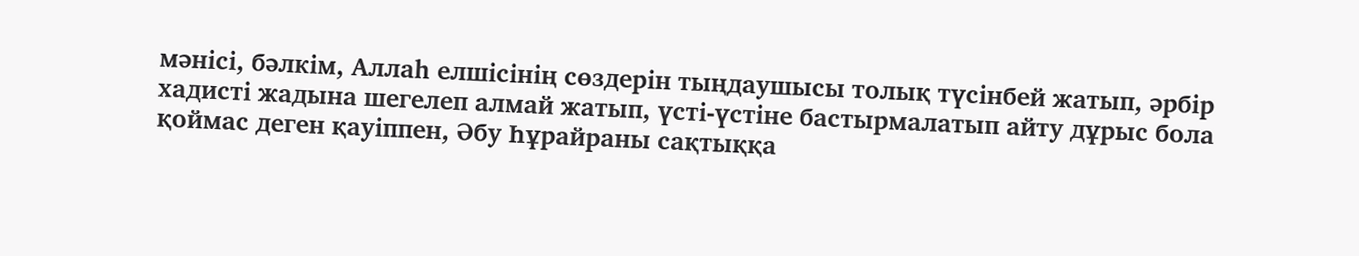мәнісі, бәлкім, Аллаһ елшісінің сөздерін тыңдаушысы толық түсінбей жатып, әрбір хадисті жадына шегелеп алмай жатып, үсті-үстіне бастырмалатып айту дұрыс бола қоймас деген қауіппен, Әбу Һұрайраны сақтыққа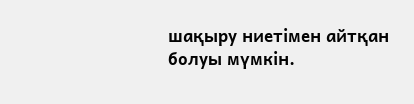шақыру ниетімен айтқан болуы мүмкін.